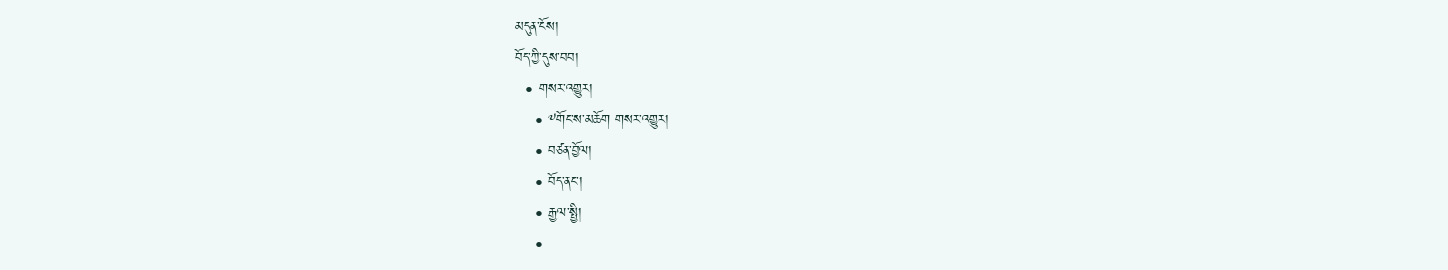མདུན་ངོས།
བོད་ཀྱི་དུས་བབ།
  • གསར་འགྱུར།
    • ༸གོང་ས་མཆོག གསར་འགྱུར།
    • བཙན་བྱོལ།
    • བོད་ནང་།
    • རྒྱལ་སྤྱི།
    •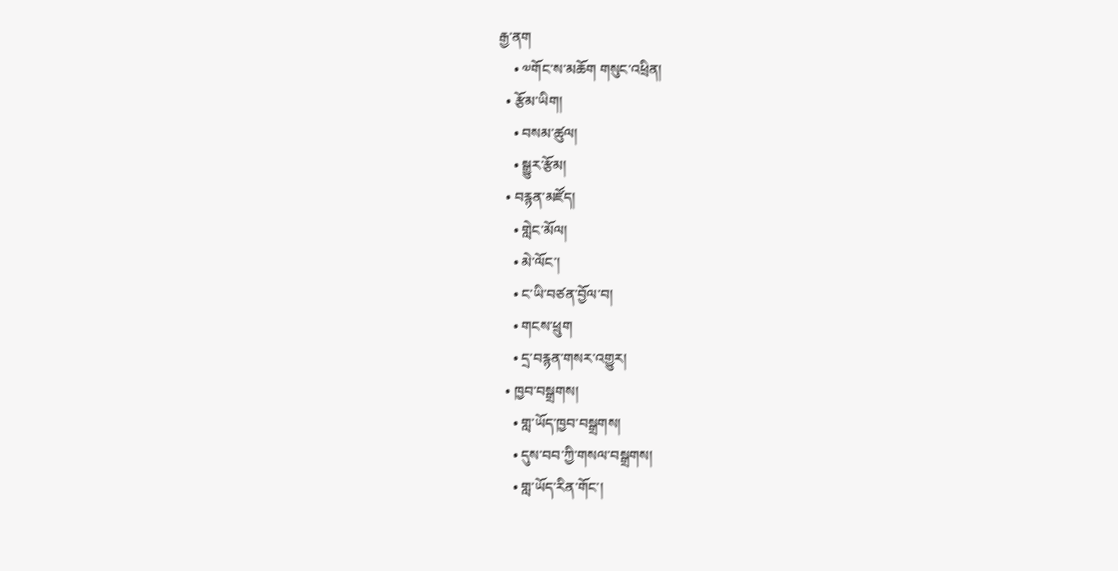རྒྱ་ནག
    • ༧གོང་ས་མཆོག གསུང་འཕྲིན།
  • རྩོམ་ཡིག།
    • བསམ་ཚུལ།
    • སྒྱུར་རྩོམ།
  • བརྙན་མཛོད།
    • གླེང་མོལ།
    • མེ་ལོང་།
    • ང་ཡི་བཙན་བྱོལ་བ།
    • གངས་ཕྲུག
    • དྲ་བརྙན་གསར་འགྱུར།
  • ཁྱབ་བསྒྲགས།
    • གླ་ཡོད་ཁྱབ་བསྒྲགས།
    • དུས་བབ་ཀྱི་གསལ་བསྒྲགས།
    • གླ་ཡོད་རིན་གོང་།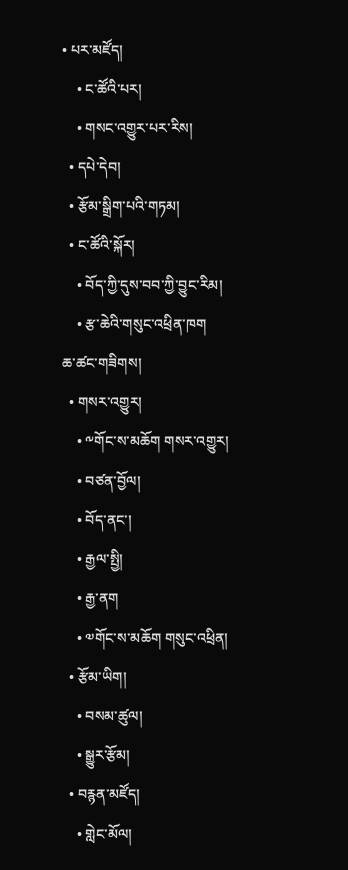• པར་མཛོད།
    • ང་ཚོའི་པར།
    • གསང་འགྱུར་པར་རིས།
  • དཔེ་དེབ།
  • རྩོམ་སྒྲིག་པའི་གཏམ།
  • ང་ཚོའི་སྐོར།
    • བོད་ཀྱི་དུས་བབ་ཀྱི་བྱུང་རིམ།
    • རྩ་ཆེའི་གསུང་འཕྲིན་ཁག
ཆ་ཚང་གཟིགས།
  • གསར་འགྱུར།
    • ༸གོང་ས་མཆོག གསར་འགྱུར།
    • བཙན་བྱོལ།
    • བོད་ནང་།
    • རྒྱལ་སྤྱི།
    • རྒྱ་ནག
    • ༧གོང་ས་མཆོག གསུང་འཕྲིན།
  • རྩོམ་ཡིག།
    • བསམ་ཚུལ།
    • སྒྱུར་རྩོམ།
  • བརྙན་མཛོད།
    • གླེང་མོལ།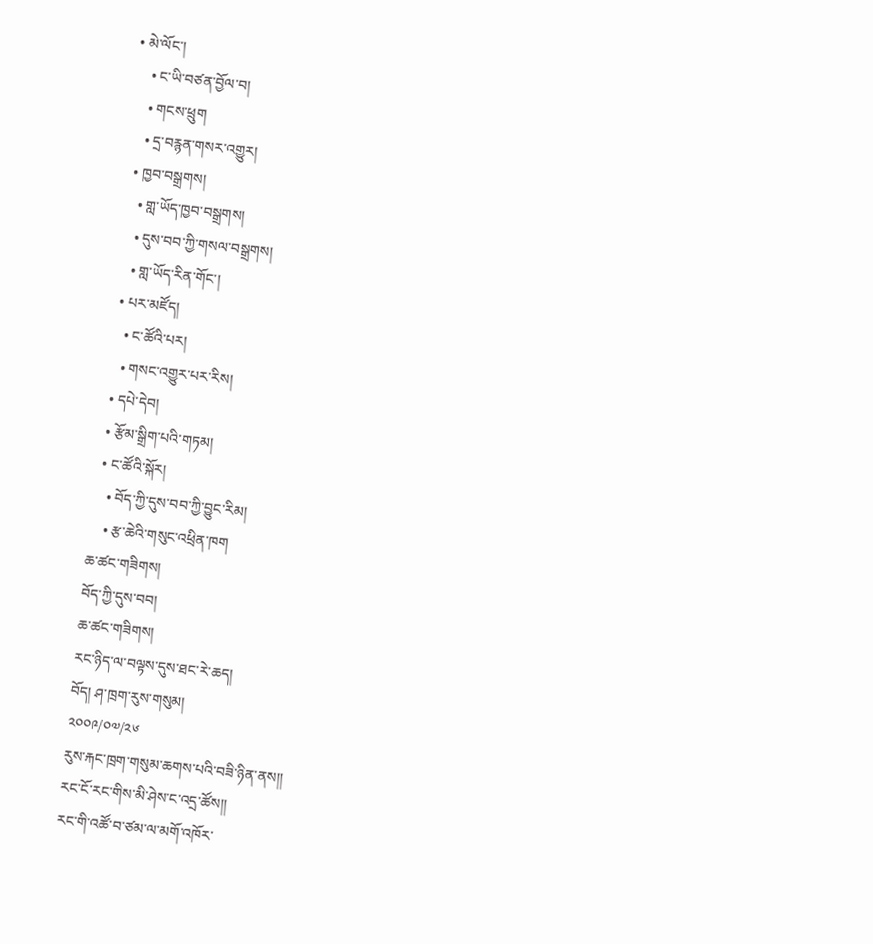• མེ་ལོང་།
    • ང་ཡི་བཙན་བྱོལ་བ།
    • གངས་ཕྲུག
    • དྲ་བརྙན་གསར་འགྱུར།
  • ཁྱབ་བསྒྲགས།
    • གླ་ཡོད་ཁྱབ་བསྒྲགས།
    • དུས་བབ་ཀྱི་གསལ་བསྒྲགས།
    • གླ་ཡོད་རིན་གོང་།
  • པར་མཛོད།
    • ང་ཚོའི་པར།
    • གསང་འགྱུར་པར་རིས།
  • དཔེ་དེབ།
  • རྩོམ་སྒྲིག་པའི་གཏམ།
  • ང་ཚོའི་སྐོར།
    • བོད་ཀྱི་དུས་བབ་ཀྱི་བྱུང་རིམ།
    • རྩ་ཆེའི་གསུང་འཕྲིན་ཁག
ཆ་ཚང་གཟིགས།
བོད་ཀྱི་དུས་བབ།
ཆ་ཚང་གཟིགས།
རང་ཉིད་ལ་བལྟས་དུས་ཐང་རེ་ཆད།
བོད། ཤ་ཁྲག་རུས་གསུམ།
༢༠༠༩/༠༧/༢༦
རུས་རྐང་ཁྲག་གསུམ་ཆགས་པའི་བཟི་ཉིན་ནས།།
རང་ངོ་རང་གིས་མི་ཤེས་ང་འདྲ་ཚོས།།
རང་གི་འཚོ་བ་ཙམ་ལ་མགོ་འཁོར་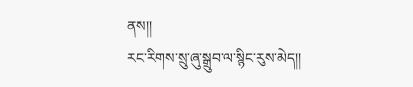ནས།།
རང་རིགས་སྲུ་ཞུ་སྒྲུབ་ལ་སྙིང་རུས་མེད།།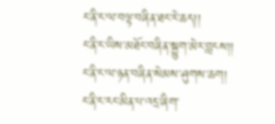ང་ནི་ང་ལ་བལྟ་བཞིན་ཐང་རེ་ཆད།།
ང་ནི་ང་ཡིས་མཐོང་བཞིན་སྐྱུག་མེར་བླངས།།
ང་ནི་ང་ལ་ཉན་བཞིན་སེམས་ཤུགས་ཆག།
ང་ནི་ང་རང་མིན་པ་འདྲ་ཞིག་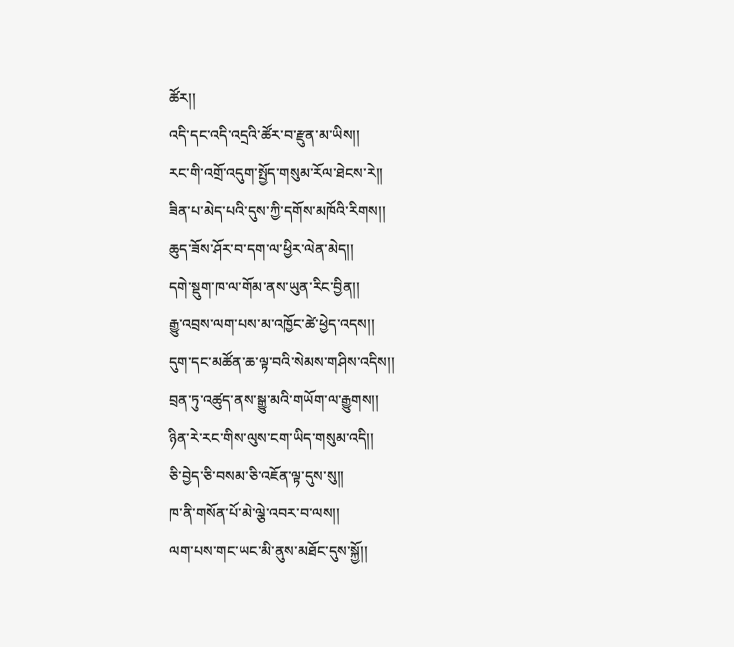ཚོར།།
འདི་དང་འདི་འདྲའི་ཚོར་བ་རྫུན་མ་ཡིས།།
རང་གི་འགྲོ་འདུག་སྤྱོད་གསུམ་རོལ་ཐེངས་རེ།།
ཟིན་པ་མེད་པའི་དུས་ཀྱི་དགོས་མཁོའི་རིགས།།
ཆུད་ཟོས་ཤོར་བ་དག་ལ་ཕྱིར་ལེན་མེད།།
དགེ་སྡུག་ཁ་ལ་གོམ་ནས་ཡུན་རིང་བྱིན།།
རྒྱུ་འབྲས་ལག་པས་མ་འཁྱོང་ཚེ་ཕྱེད་འདས།།
དུག་དང་མཚོན་ཆ་ལྟ་བའི་སེམས་གཤིས་འདིས།།
བྲན་ཏུ་འཚུད་ནས་སྒྱུ་མའི་གཡོག་ལ་རྒྱུགས།།
ཉིན་རེ་རང་གིས་ལུས་ངག་ཡིད་གསུམ་འདི།།
ཅི་བྱེད་ཅི་བསམ་ཅི་འཇོན་ལྟ་དུས་སུ།།
ཁ་ནི་གསོན་པོ་མེ་ལྕེ་འབར་བ་ལས།།
ལག་པས་གང་ཡང་མི་ནུས་མཐོང་དུས་སྐྱོ།།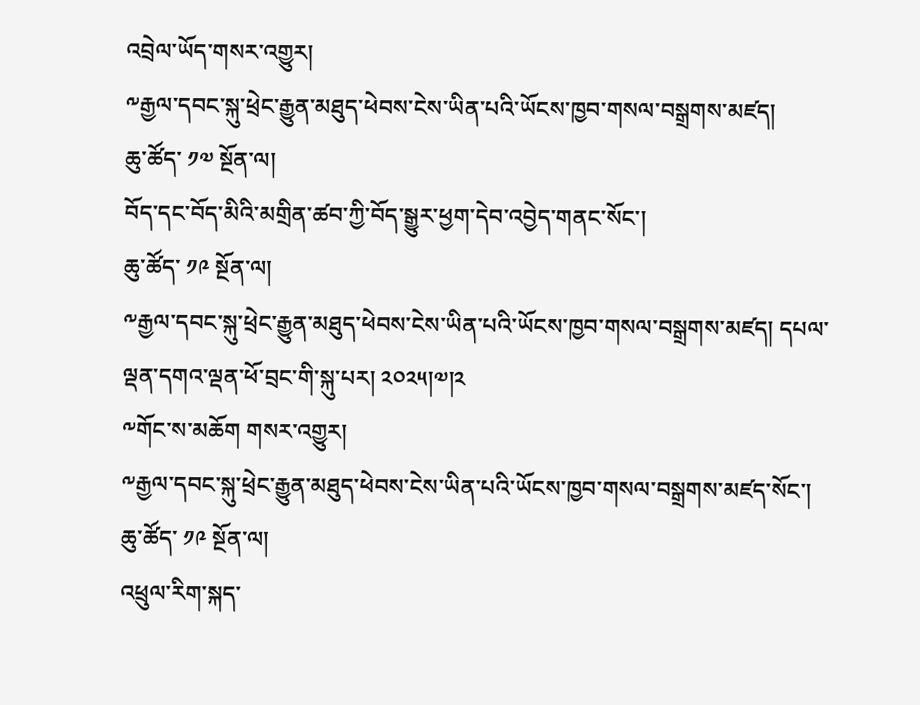འབྲེལ་ཡོད་གསར་འགྱུར།
༸རྒྱལ་དབང་སྐུ་ཕྲེང་རྒྱུན་མཐུད་ཕེབས་ངེས་ཡིན་པའི་ཡོངས་ཁྱབ་གསལ་བསྒྲགས་མཛད།
ཆུ་ཚོད་ ༡༧ སྔོན་ལ།
བོད་དང་བོད་མིའི་མགྲིན་ཚབ་ཀྱི་བོད་སྒྱུར་ཕྱག་དེབ་འབྱེད་གནང་སོང་།
ཆུ་ཚོད་ ༡༩ སྔོན་ལ།
༸རྒྱལ་དབང་སྐུ་ཕྲེང་རྒྱུན་མཐུད་ཕེབས་ངེས་ཡིན་པའི་ཡོངས་ཁྱབ་གསལ་བསྒྲགས་མཛད། དཔལ་ལྡན་དགའ་ལྡན་ཕོ་བྲང་གི་སྐུ་པར། ༢༠༢༥།༧།༢
༸གོང་ས་མཆོག གསར་འགྱུར།
༸རྒྱལ་དབང་སྐུ་ཕྲེང་རྒྱུན་མཐུད་ཕེབས་ངེས་ཡིན་པའི་ཡོངས་ཁྱབ་གསལ་བསྒྲགས་མཛད་སོང་།
ཆུ་ཚོད་ ༡༩ སྔོན་ལ།
འཕྲུལ་རིག་སྐད་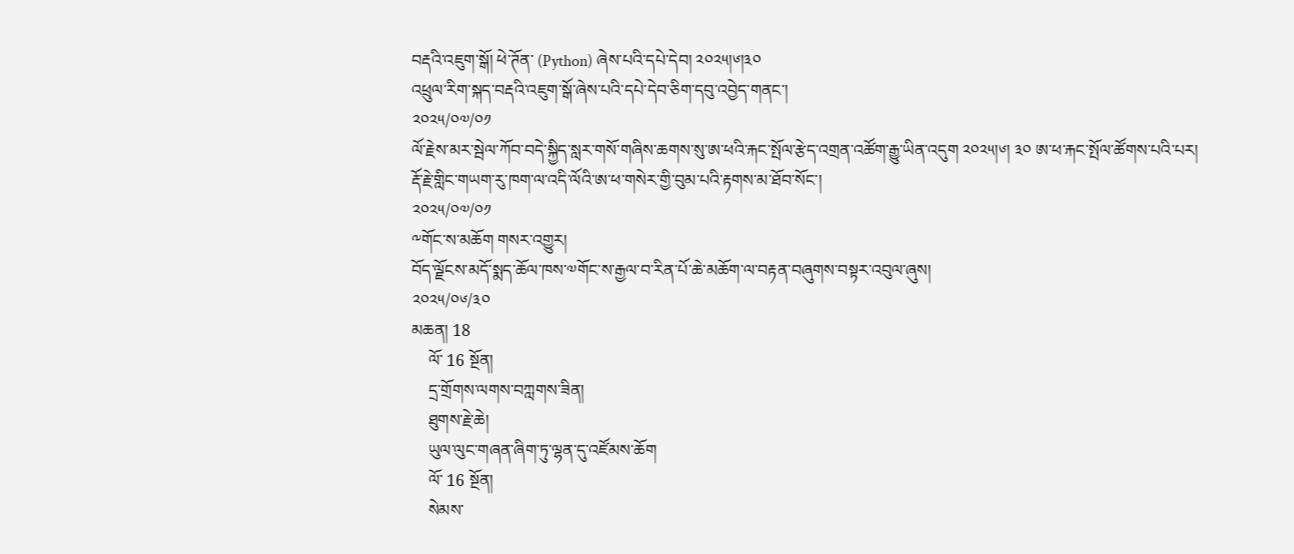བརྡའི་འཇུག་སྒོ། ཕེ་ཊོན་ (Python) ཞེས་པའི་དཔེ་དེབ། ༢༠༢༥།༦།༣༠
འཕྲུལ་རིག་སྐད་བརྡའི་འཇུག་སྒོ་ཞེས་པའི་དཔེ་དེབ་ཅིག་དབུ་འབྱེད་གནང་།
༢༠༢༥/༠༧/༠༡
ལོ་རྗེས་མར་སྦེལ་ཀོབ་བདེ་སྐྱིད་སླར་གསོ་གཞིས་ཆགས་སུ་ཨ་ཕའི་རྐང་སྤོལ་རྩེད་འགྲན་འཚོག་རྒྱུ་ཡིན་འདུག ༢༠༢༥།༦། ༣༠ ཨ་ཕ་རྐང་སྤོལ་ཚོགས་པའི་པར།
རྡོ་རྗེ་གླིང་གཡག་རུ་ཁག་ལ་འདི་ལོའི་ཨ་ཕ་གསེར་གྱི་བུམ་པའི་རྟགས་མ་ཐོབ་སོང་།
༢༠༢༥/༠༧/༠༡
༸གོང་ས་མཆོག གསར་འགྱུར།
བོད་ལྗོངས་མདོ་སྨད་ཆོལ་ཁས་༧གོང་ས་རྒྱལ་བ་རིན་པོ་ཆེ་མཆོག་ལ་བརྟན་བཞུགས་བསྟར་འབུལ་ཞུས།
༢༠༢༥/༠༦/༣༠
མཆན། 18
    ལོ་ 16 སྔོན།
    དྲ་གྲོགས་ལགས་བཀླགས་ཟིན།
    ཐུགས་རྗེ་ཆེ།
    ཡུལ་ལུང་གཞན་ཞིག་ཏུ་ལྷན་དུ་འཛོམས་ཆོག
    ལོ་ 16 སྔོན།
    སེམས་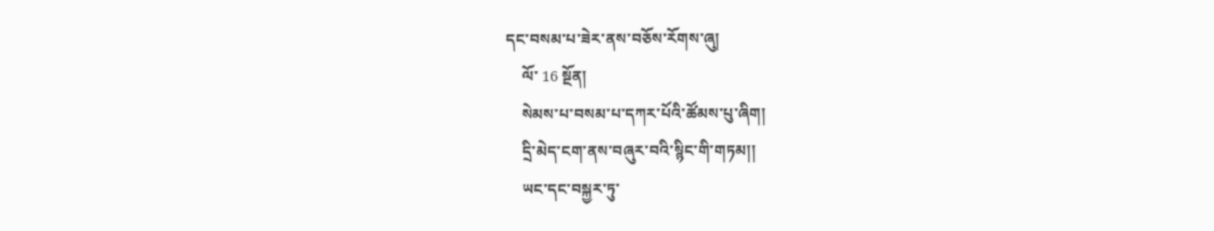དང་བསམ་པ་ཟེར་ནས་བཅོས་རོགས་ཞུ།
    ལོ་ 16 སྔོན།
    སེམས་པ་བསམ་པ་དཀར་པོའི་ཚོམས་པུ་ཞིག།
    དྲི་མེད་ངག་ནས་བཞུར་བའི་སྙིང་གི་གཏམ།།
    ཡང་དང་བསྐྱར་ཏུ་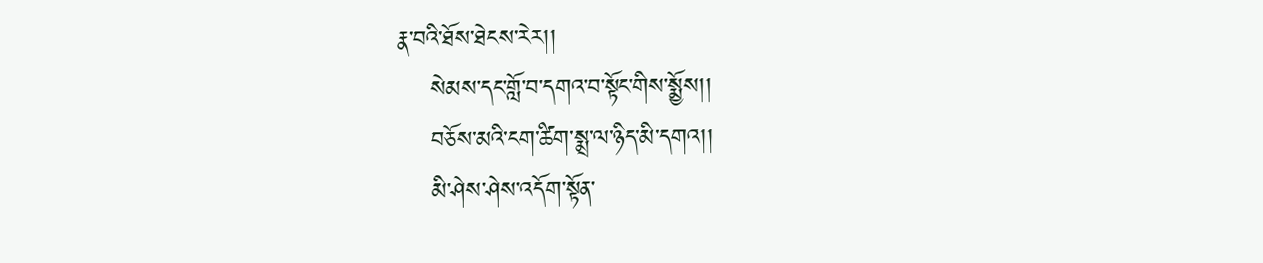རྣ་བའི་ཐོས་ཐེངས་རེར།།
    སེམས་དང་གློ་བ་དགའ་བ་སྟོང་གིས་སྨྱོས།།
    བཅོས་མའི་ངག་ཚིག་སྨྲ་ལ་ཉིད་མི་དགའ།།
    མི་ཤེས་ཤེས་འདོག་སྟོན་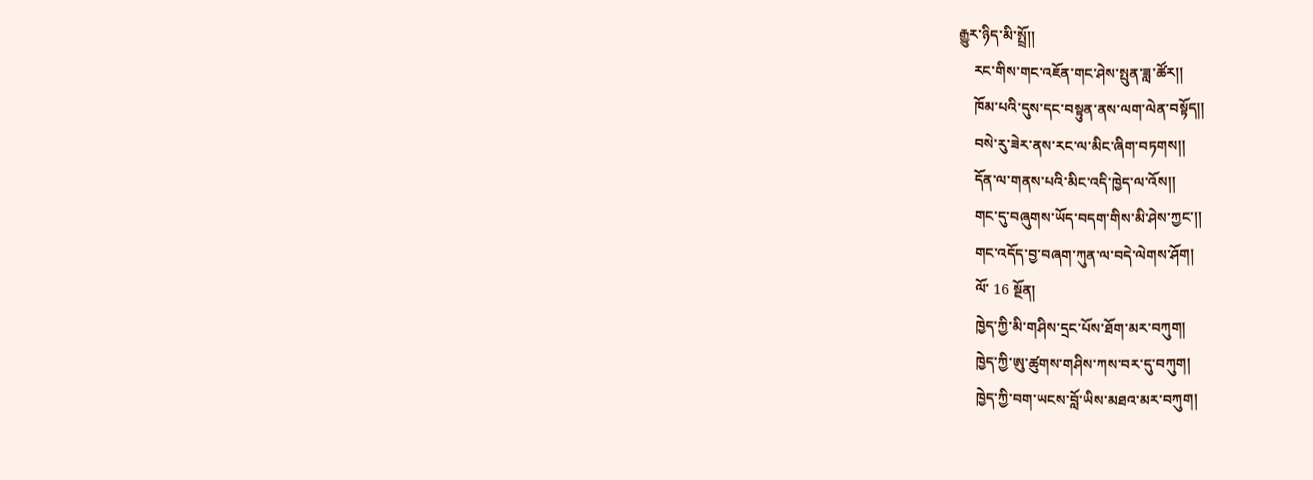རྒྱུར་ཉིད་མི་སྤྲོ།།
    རང་གིས་གང་འཇོན་གང་ཤེས་སྤུན་ཟླ་ཚོར།།
    ཁོམ་པའི་དུས་དང་བསྟུན་ནས་ལག་ལེན་བསྟོད།།
    བསེ་རུ་ཟེར་ནས་རང་ལ་མིང་ཞིག་བཏགས།།
    དོན་ལ་གནས་པའི་མིང་འདི་ཁྱེད་ལ་འོས།།
    གང་དུ་བཞུགས་ཡོད་བདག་གིས་མི་ཤེས་ཀྱང་།།
    གང་འདོད་བྱ་བཞག་ཀུན་ལ་བདེ་ལེགས་ཤོག།
    ལོ་ 16 སྔོན།
    ཁྱེད་ཀྱི་མི་གཤིས་དྲང་པོས་ཐོག་མར་བཀུག།
    ཁྱེད་ཀྱི་ཨུ་ཚུགས་གཤིས་ཀས་བར་དུ་བཀུག།
    ཁྱེད་ཀྱི་བག་ཡངས་བློ་ཡིས་མཐའ་མར་བཀུག།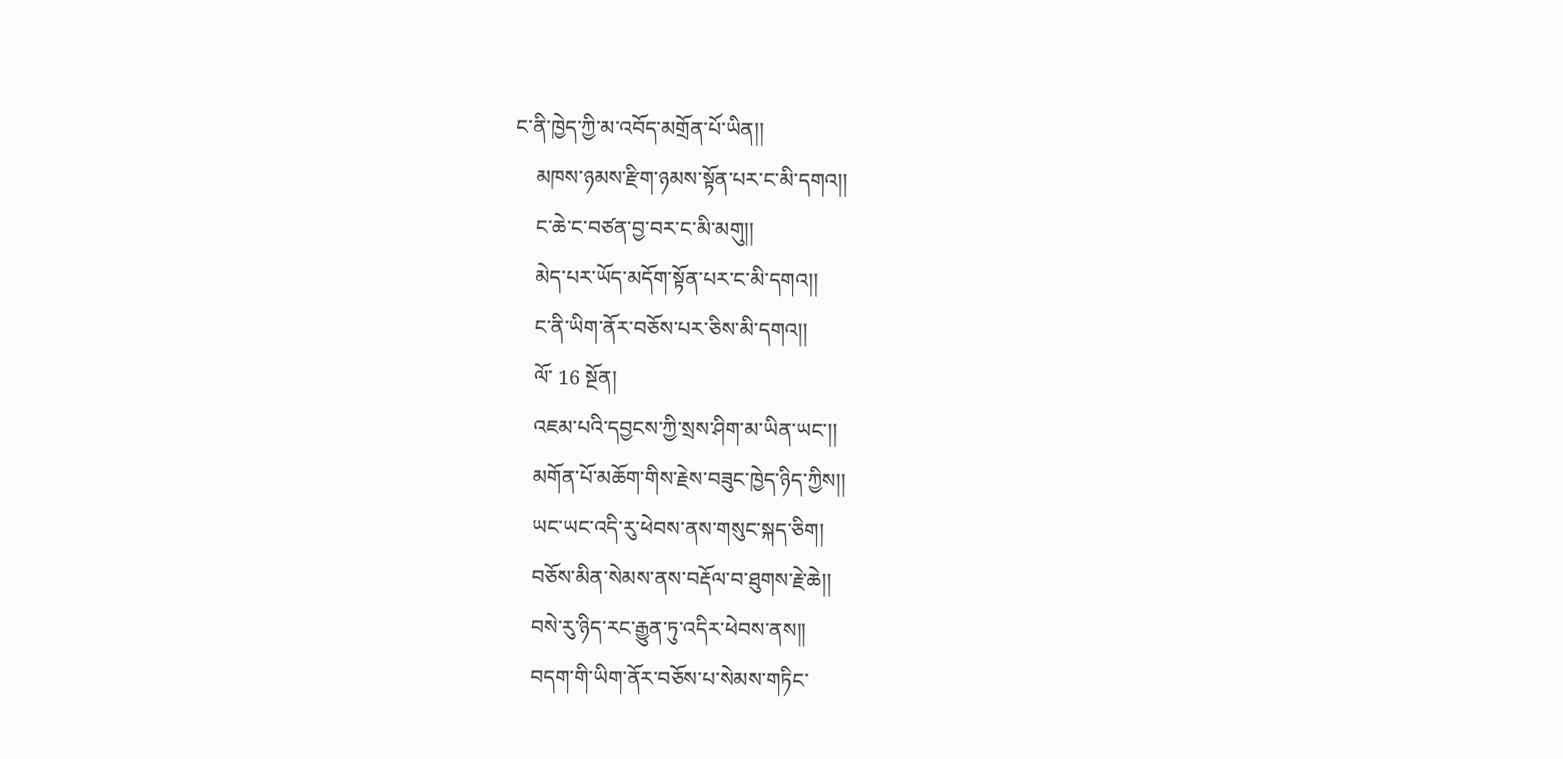ང་ནི་ཁྱེད་ཀྱི་མ་འབོད་མགྲོན་པོ་ཡིན།།
    མཁས་ཉམས་རྫིག་ཉམས་སྟོན་པར་ང་མི་དགའ།།
    ང་ཆེ་ང་བཙན་བྱ་བར་ང་མི་མགུ།།
    མེད་པར་ཡོད་མདོག་སྟོན་པར་ང་མི་དགའ།།
    ང་ནི་ཡིག་ནོར་བཅོས་པར་ཅིས་མི་དགའ།།
    ལོ་ 16 སྔོན།
    འཇམ་པའི་དབྱངས་ཀྱི་སྲས་ཤིག་མ་ཡིན་ཡང་།།
    མགོན་པོ་མཆོག་གིས་རྗེས་བཟུང་ཁྱེད་ཉིད་ཀྱིས།།
    ཡང་ཡང་འདི་རུ་ཕེབས་ནས་གསུང་སྐད་ཅིག།
    བཅོས་མིན་སེམས་ནས་བརྡོལ་བ་ཐུགས་རྗེ་ཆེ།།
    བསེ་རུ་ཉིད་རང་རྒྱུན་ཏུ་འདིར་ཕེབས་ནས།།
    བདག་གི་ཡིག་ནོར་བཅོས་པ་སེམས་གཏིང་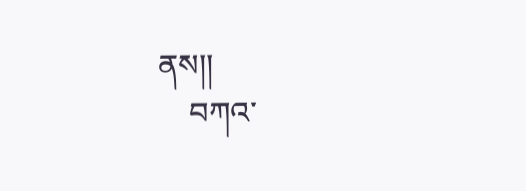ནས།།
    བཀའ་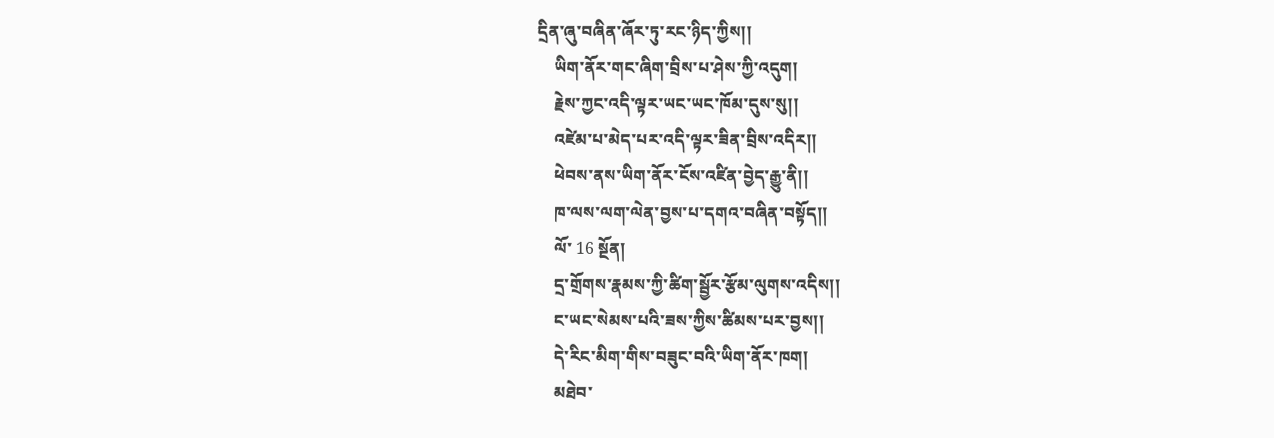དྲིན་ཞུ་བཞིན་ཞོར་ཏུ་རང་ཉིད་ཀྱིས།།
    ཡིག་ནོར་གང་ཞིག་བྲིས་པ་ཤེས་ཀྱི་འདུག།
    རྗེས་ཀྱང་འདི་ལྟར་ཡང་ཡང་ཁོམ་དུས་སུ།།
    འཛེམ་པ་མེད་པར་འདི་ལྟར་ཟིན་བྲིས་འདིར།།
    ཕེབས་ནས་ཡིག་ནོར་ངོས་འཛིན་བྱེད་རྒྱུ་ནི།།
    ཁ་ལས་ལག་ལེན་བྱས་པ་དགའ་བཞིན་བསྟོད།།
    ལོ་ 16 སྔོན།
    དྲ་གྲོགས་རྣམས་ཀྱི་ཚིག་སྦྱོར་རྩོམ་ལུགས་འདིས།།
    ང་ཡང་སེམས་པའི་ཟས་ཀྱིས་ཚིམས་པར་བྱས།།
    དེ་རིང་མིག་གིས་བཟུང་བའི་ཡིག་ནོར་ཁག།
    མཐེབ་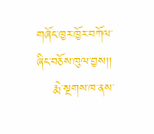གཞོང་ཁྱར་ཁྱོར་བཀོལ་ཞིང་བཅོས་ཁུལ་བྱས།།
    རྨེ་སྔགས་ཁ་ནས་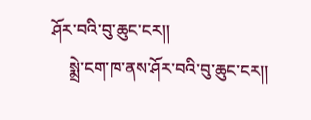ཤོར་བའི་བུ་ཆུང་ངར།།
    སྨྲེ་ངག་ཁ་ནས་ཤོར་བའི་བུ་ཆུང་ངར།།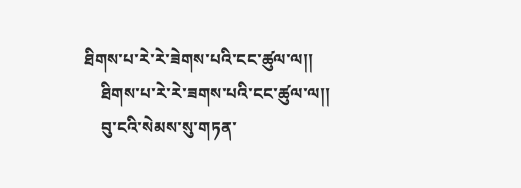ཐིགས་པ་རེ་རེ་ཟེགས་པའི་ངང་ཚུལ་ལ།།
    ཐིགས་པ་རེ་རེ་ཟགས་པའི་ངང་ཚུལ་ལ།།
    བུ་ངའི་སེམས་སུ་གཏན་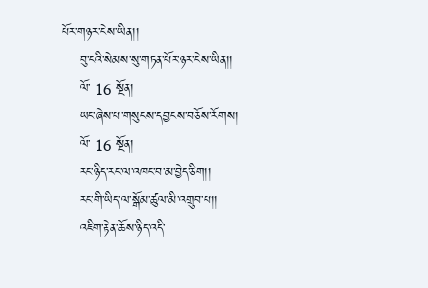པོར་གཉར་ངེས་ཡིན།།
    བུ་ངའི་སེམས་སུ་གཏན་པོར་ཉར་ངེས་ཡིན།།
    ལོ་ 16 སྔོན།
    ཡང་ཞེས་པ་གསུངས་དབྱངས་བཅོས་རོགས།
    ལོ་ 16 སྔོན།
    རང་ཉིད་རང་ལ་འཁང་བ་མ་བྱེད་ཅིག།།
    རང་གི་ཡིད་ལ་སྒོམ་ཚུལ་མི་འགྲུབ་པ།།
    འཇིག་རྟེན་ཆོས་ཉིད་འདི་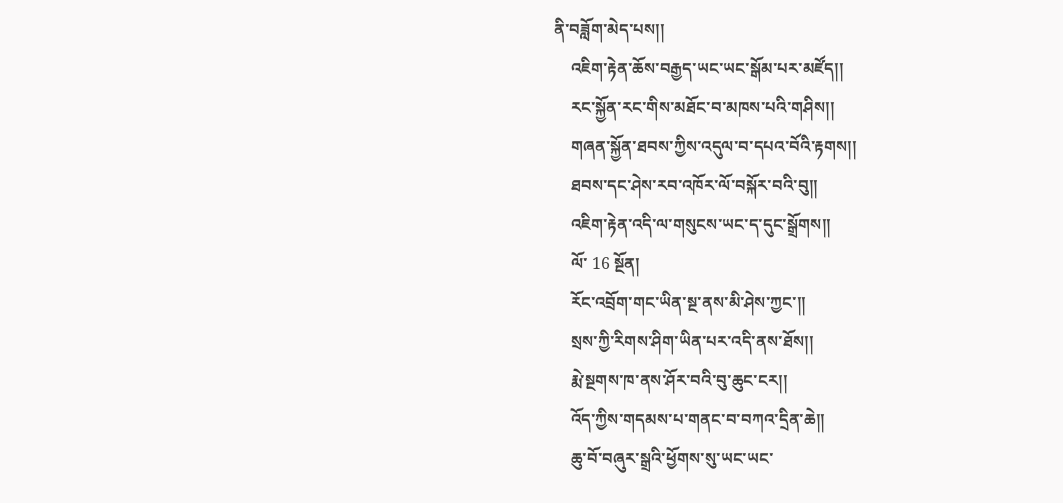ནི་བཟློག་མེད་པས།།
    འཇིག་རྟེན་ཆོས་བརྒྱད་ཡང་ཡང་སྒོམ་པར་མཛོད།།
    རང་སྐྱོན་རང་གིས་མཐོང་བ་མཁས་པའི་གཤིས།།
    གཞན་སྐྱོན་ཐབས་ཀྱིས་འདུལ་བ་དཔའ་བོའི་རྟགས།།
    ཐབས་དང་ཤེས་རབ་འཁོར་ལོ་བསྐོར་བའི་བུ།།
    འཇིག་རྟེན་འདི་ལ་གསུངས་ཡང་ད་དུང་སྒྲོགས།།
    ལོ་ 16 སྔོན།
    རོང་འབྲོག་གང་ཡིན་སྔ་ནས་མི་ཤེས་ཀྱང་།།
    སྲས་ཀྱི་རིགས་ཤིག་ཡིན་པར་འདི་ནས་ཐོས།།
    རྨེ་སྔགས་ཁ་ནས་ཤོར་བའི་བུ་ཆུང་ངར།།
    འོད་ཀྱིས་གདམས་པ་གནང་བ་བཀའ་དྲིན་ཆེ།།
    ཆུ་བོ་བཞུར་སྒྲའི་ཕྱོགས་སུ་ཡང་ཡང་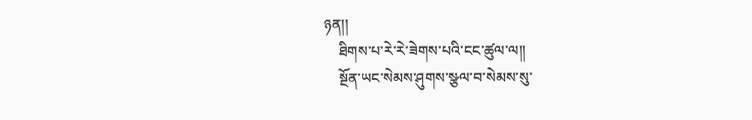ཉན།།
    ཐིགས་པ་རེ་རེ་ཟེགས་པའི་ངང་ཚུལ་ལ།།
    སྔོན་ཡང་སེམས་ཤུགས་སྩལ་བ་སེམས་སུ་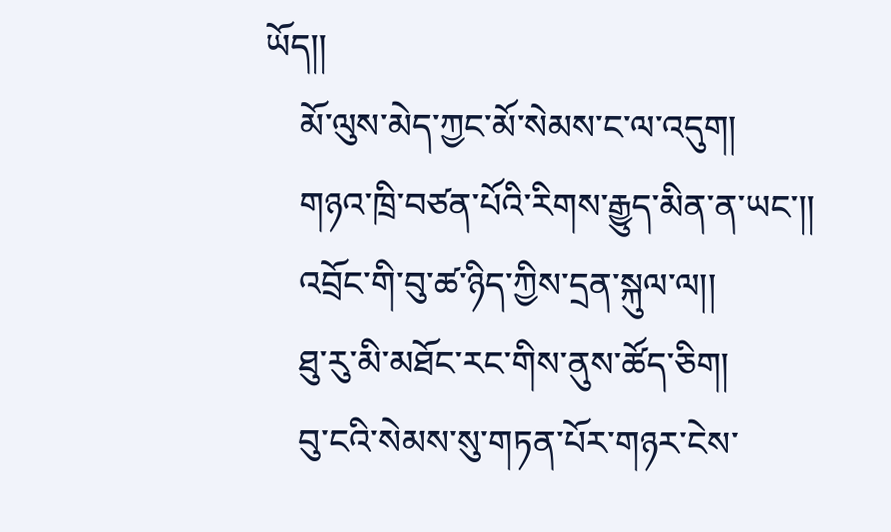ཡོད།།
    མོ་ལུས་མེད་ཀྱང་མོ་སེམས་ང་ལ་འདུག།
    གཉའ་ཁྲི་བཙན་པོའི་རིགས་རྒྱུད་མིན་ན་ཡང་།།
    འབྲོང་གི་བུ་ཚ་ཉིད་ཀྱིས་དྲན་སྐུལ་ལ།།
    ཐུ་རུ་མི་མཐོང་རང་གིས་ནུས་ཚོད་ཅིག།
    བུ་ངའི་སེམས་སུ་གཏན་པོར་གཉར་ངེས་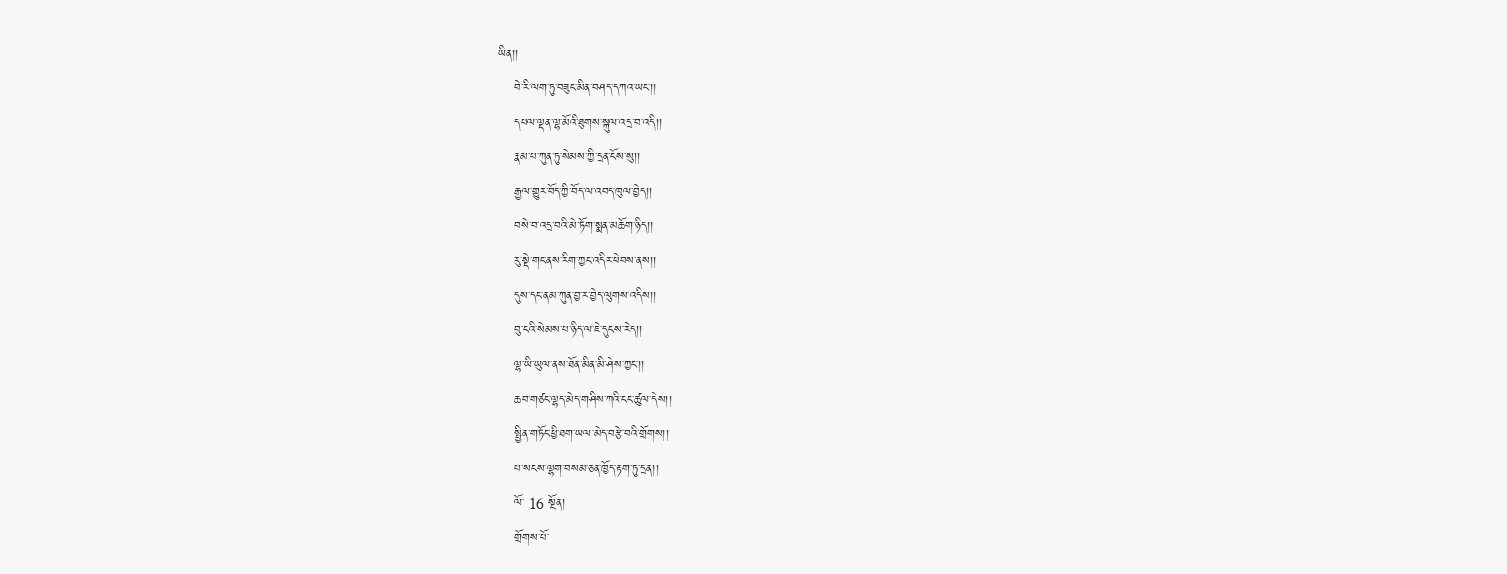ཡིན།།
    བེ་རི་ལག་ཏུ་བཟུང་མིན་བཤད་དཀའ་ཡང་།།
    དཔལ་ལྡན་ལྷ་མོའི་ཐུགས་སྐུལ་འདྲ་བ་འདི།།
    རྣམ་པ་ཀུན་ཏུ་སེམས་ཀྱི་དྲན་ངོས་སུ།།
    རྒྱལ་གྱུར་བོད་ཀྱི་བོད་ལ་འབད་ཁུལ་བྱེད།།
    བསེ་བ་འདྲ་བའི་མེ་ཏོག་སྨན་མཆོག་ཉིད།།
    རུ་སྡེ་གང་ནས་རིག་ཀྱང་འདིར་ཕེབས་ནས།།
    དུས་དང་ནམ་ཀུན་བྱ་ར་བྱེད་ལུགས་འདིས།།
    བུ་ངའི་སེམས་པ་ཉིད་ལ་ཇེ་དུངས་རེད།།
    ལྷ་ཡི་ཡུལ་ནས་ཐོན་མིན་མི་ཤེས་ཀྱང་།།
    ཆབ་གཙང་ལྷད་མེད་གཤིས་ཀའི་ངང་ཚུལ་དེས།།
    སྤྱིན་གཏོང་ཕྱི་ཐག་ཡལ་མེད་བརྩེ་བའི་གྲོགས།།
    པ་སངས་ལྷག་བསམ་ཅན་ཁྱོད་རྟག་ཏུ་དྲན།།
    ལོ་ 16 སྔོན།
    གྲོགས་པོ་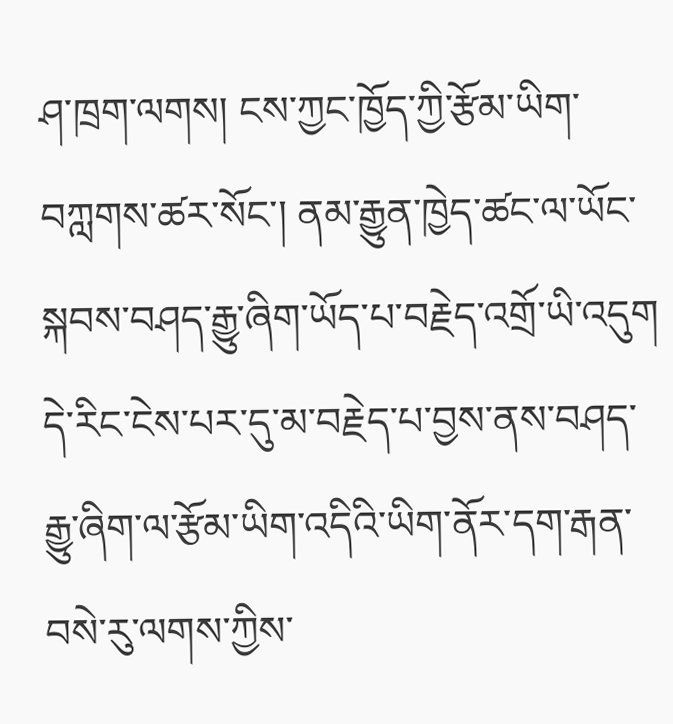ཤ་ཁྲག་ལགས། ངས་ཀྱང་ཁྱོད་ཀྱི་རྩོམ་ཡིག་བཀླགས་ཚར་སོང་། ནམ་རྒྱུན་ཁྱེད་ཚང་ལ་ཡོང་སྐབས་བཤད་རྒྱུ་ཞིག་ཡོད་པ་བརྗེད་འགྲོ་ཡི་འདུག དེ་རིང་ངེས་པར་དུ་མ་བརྗེད་པ་བྱས་ནས་བཤད་རྒྱུ་ཞིག་ལ་རྩོམ་ཡིག་འདིའི་ཡིག་ནོར་དག་རྒན་བསེ་རུ་ལགས་ཀྱིས་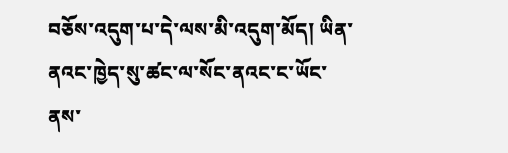བཅོས་འདུག་པ་དེ་ལས་མི་འདུག་མོད། ཡིན་ནའང་ཁྱེད་སུ་ཚང་ལ་སོང་ནའང་ང་ཡོང་ནས་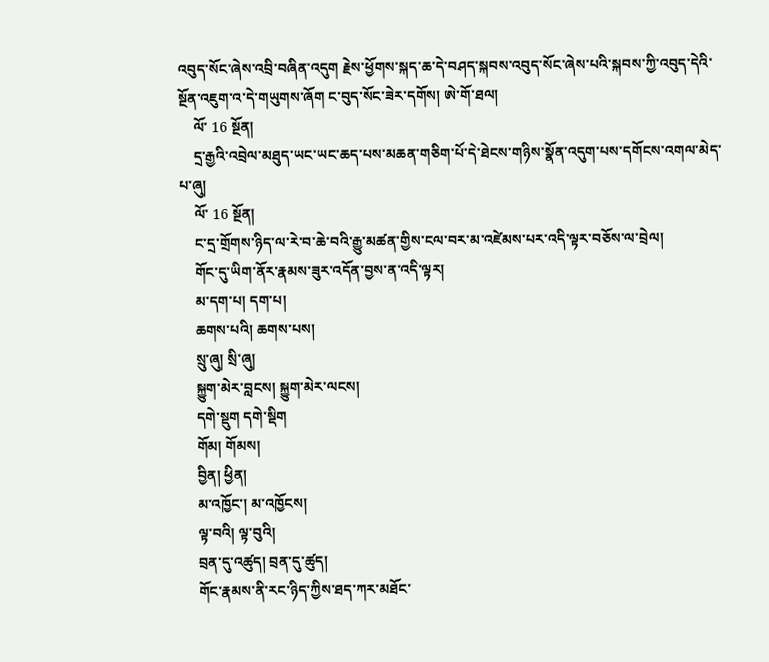འབུད་སོང་ཞེས་འབྲི་བཞིན་འདུག རྗེས་ཕྱོགས་སྐད་ཆ་དེ་བཤད་སྐབས་འབུད་སོང་ཞེས་པའི་སྐབས་ཀྱི་འབུད་དེའི་སྔོན་འཇུག་འ་དེ་གཡུགས་ཞོག ང་བུད་སོང་ཟེར་དགོས། ཨེ་གོ་ཐལ།
    ལོ་ 16 སྔོན།
    དྲ་རྒྱའི་འབྲེལ་མཐུད་ཡང་ཡང་ཆད་པས་མཆན་གཅིག་པོ་དེ་ཐེངས་གཉིས་སྣོན་འདུག་པས་དགོངས་འགལ་མེད་པ་ཞུ།
    ལོ་ 16 སྔོན།
    ང་དྲ་གྲོགས་ཉིད་ལ་རེ་བ་ཆེ་བའི་རྒྱུ་མཚན་གྱིས་ངལ་བར་མ་འཛེམས་པར་འདི་ལྟར་བཅོས་ལ་བྲེལ།
    གོང་དུ་ཡིག་ནོར་རྣམས་ཟུར་འདོན་བྱས་ན་འདི་ལྟར།
    མ་དག་པ། དག་པ།
    ཆགས་པའི། ཆགས་པས།
    སྲུ་ཞུ། སྲི་ཞུ།
    སྐྱུག་མེར་བླངས། སྐྱུག་མེར་ལངས།
    དགེ་སྡུག དགེ་སྡིག
    གོམ། གོམས།
    བྱིན། ཕྱིན།
    མ་འཁྱོང་། མ་འཁྱོངས།
    ལྟ་བའི། ལྟ་བུའི།
    བྲན་དུ་འཚུད། བྲན་དུ་ཚུད།
    གོང་རྣམས་ནི་རང་ཉིད་ཀྱིས་ཐད་ཀར་མཐོང་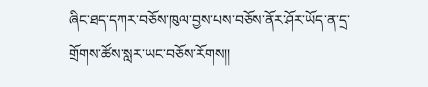ཞིང་ཐད་དཀར་བཅོས་ཁུལ་བྱས་པས་བཅོས་ནོར་ཤོར་ཡོད་ན་དྲ་གྲོགས་ཚོས་སླར་ཡང་བཅོས་རོགས།།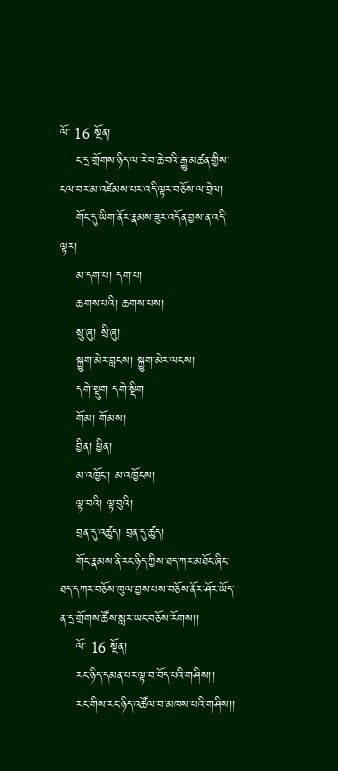ལོ་ 16 སྔོན།
    ང་དྲ་གྲོགས་ཉིད་ལ་རེ་བ་ཆེ་བའི་རྒྱུ་མཚན་གྱིས་ངལ་བར་མ་འཛེམས་པར་འདི་ལྟར་བཅོས་ལ་བྲེལ།
    གོང་དུ་ཡིག་ནོར་རྣམས་ཟུར་འདོན་བྱས་ན་འདི་ལྟར།
    མ་དག་པ། དག་པ།
    ཆགས་པའི། ཆགས་པས།
    སྲུ་ཞུ། སྲི་ཞུ།
    སྐྱུག་མེར་བླངས། སྐྱུག་མེར་ལངས།
    དགེ་སྡུག དགེ་སྡིག
    གོམ། གོམས།
    བྱིན། ཕྱིན།
    མ་འཁྱོང་། མ་འཁྱོངས།
    ལྟ་བའི། ལྟ་བུའི།
    བྲན་དུ་འཚུད། བྲན་དུ་ཚུད།
    གོང་རྣམས་ནི་རང་ཉིད་ཀྱིས་ཐད་ཀར་མཐོང་ཞིང་ཐད་དཀར་བཅོས་ཁུལ་བྱས་པས་བཅོས་ནོར་ཤོར་ཡོད་ན་དྲ་གྲོགས་ཚོས་སླར་ཡང་བཅོས་རོགས།།
    ལོ་ 16 སྔོན།
    རང་ཉིད་དམན་པར་ལྟ་བ་བོད་པའི་གཤིས།།
    རང་གིས་རང་ཉིད་འཚོལ་བ་མཁས་པའི་གཤིས།།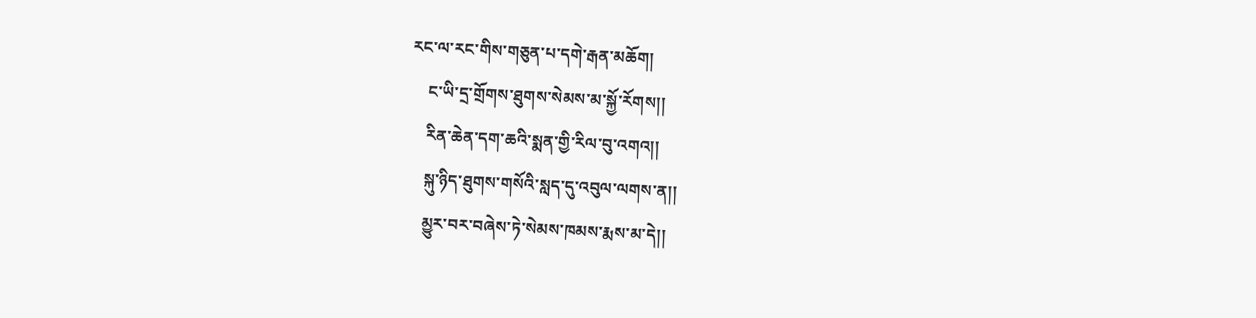རང་ལ་རང་གིས་གཅུན་པ་དགེ་རྒན་མཆོག།
    ང་ཡི་དྲ་གྲོགས་ཐུགས་སེམས་མ་སྐྱོ་རོགས།།
    རིན་ཆེན་དག་ཆའི་སྨན་གྱི་རིལ་བུ་འགའ།།
    སྐུ་ཉིད་ཐུགས་གསོའི་སླད་དུ་འབུལ་ལགས་ན།།
    མྱུར་བར་བཞེས་ཏེ་སེམས་ཁམས་རྨས་མ་དེ།།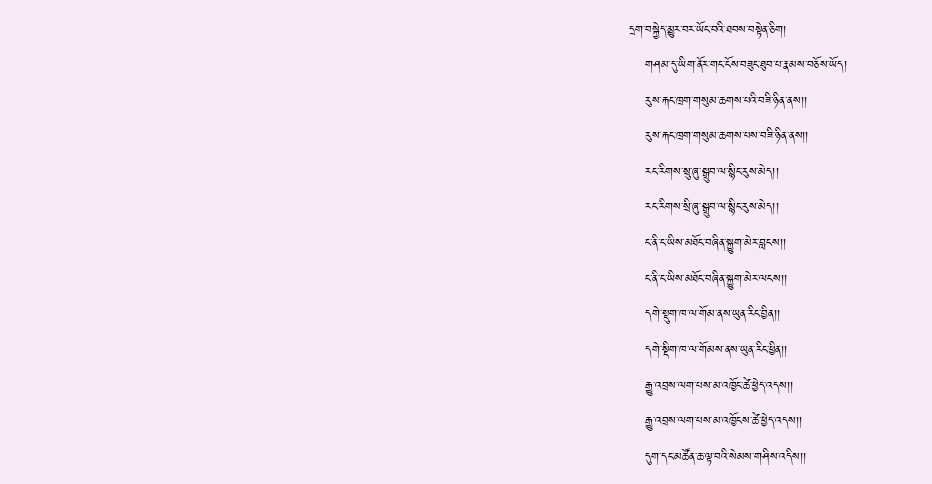དྲག་བསྐྱེད་མྱུར་བར་ཡོང་བའི་ཐབས་བསྟེན་ཅིག།
    གཤམ་དུ་ཡིག་ནོར་གང་ངོས་བཟུང་ཐུབ་པ་རྣམས་བཅོས་ཡོད།
    རུས་རྐང་ཁྲག་གསུམ་ཆགས་པའི་བཟི་ཉིན་ནས།།
    རུས་རྐང་ཁྲག་གསུམ་ཆགས་པས་བཟི་ཉིན་ནས།།
    རང་རིགས་སྲུ་ཞུ་སྒྲུབ་ལ་སྙིང་རུས་མེད།།
    རང་རིགས་སྲི་ཞུ་སྒྲུབ་ལ་སྙིང་རུས་མེད།།
    ང་ནི་ང་ཡིས་མཐོང་བཞིན་སྐྱུག་མེར་བླངས།།
    ང་ནི་ང་ཡིས་མཐོང་བཞིན་སྐྱུག་མེར་ལངས།།
    དགེ་སྡུག་ཁ་ལ་གོམ་ནས་ཡུན་རིང་བྱིན།།
    དགེ་སྡིག་ཁ་ལ་གོམས་ནས་ཡུན་རིང་ཕྱིན།།
    རྒྱུ་འབྲས་ལག་པས་མ་འཁྱོང་ཚེ་ཕྱེད་འདས།།
    རྒྱུ་འབྲས་ལག་པས་མ་འཁྱོངས་ཚེ་ཕྱེད་འདས།།
    དུག་དང་མཚོན་ཆ་ལྟ་བའི་སེམས་གཤིས་འདིས།།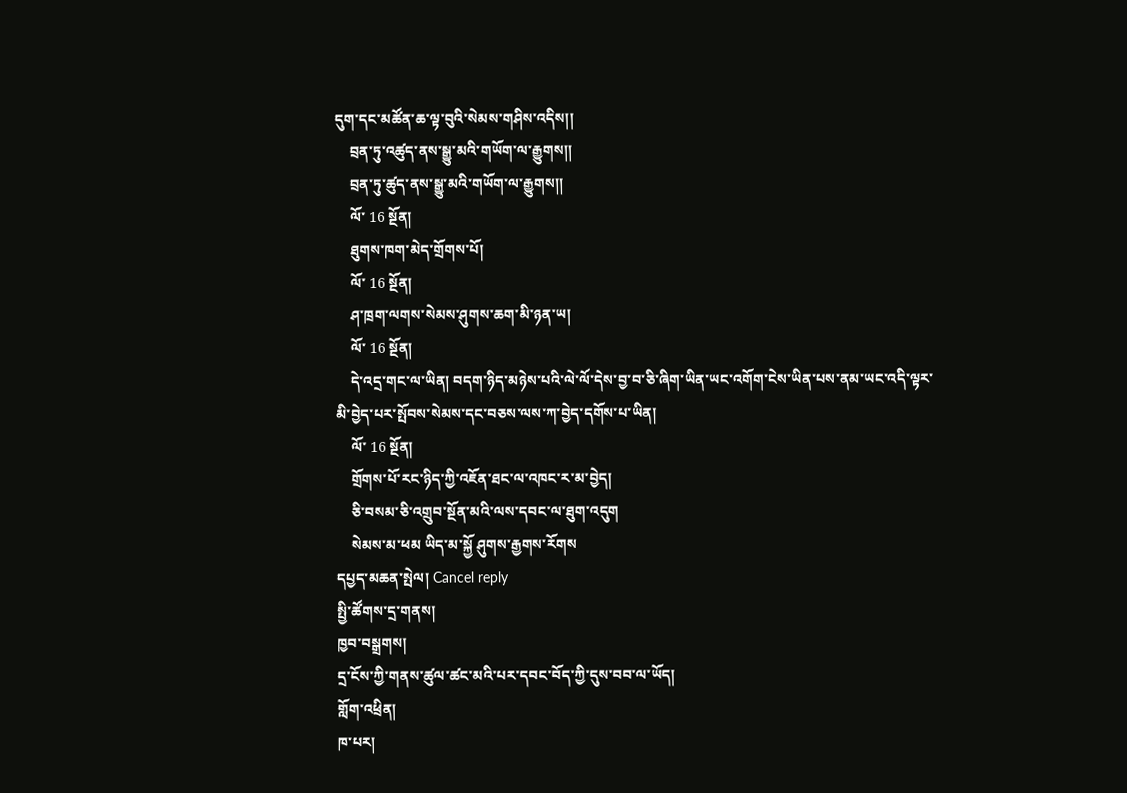དུག་དང་མཚོན་ཆ་ལྟ་བུའི་སེམས་གཤིས་འདིས།།
    བྲན་ཏུ་འཚུད་ནས་སྒྱུ་མའི་གཡོག་ལ་རྒྱུགས།།
    བྲན་ཏུ་ཚུད་ནས་སྒྱུ་མའི་གཡོག་ལ་རྒྱུགས།།
    ལོ་ 16 སྔོན།
    ཐུགས་ཁག་མེད་གྲོགས་པོ།
    ལོ་ 16 སྔོན།
    ཤ་ཁྲག་ལགས་སེམས་ཤུགས་ཆག་མི་ཉན་ཡ།
    ལོ་ 16 སྔོན།
    དེ་འདྲ་གང་ལ་ཡིན། བདག་ཉིད་མཉེས་པའི་ལེ་ལོ་དེས་བྱ་བ་ཅི་ཞིག་ཡིན་ཡང་འགོག་ངེས་ཡིན་པས་ནམ་ཡང་འདི་ལྟར་མི་བྱེད་པར་སྤོབས་སེམས་དང་བཅས་ལས་ཀ་བྱེད་དགོས་པ་ཡིན།
    ལོ་ 16 སྔོན།
    གྲོགས་པོ་རང་ཉིད་ཀྱི་འཇོན་ཐང་ལ་འཁང་ར་མ་བྱེད།
    ཅི་བསམ་ཅི་འགྲུབ་སྔོན་མའི་ལས་དབང་ལ་ཐུག་འདུག
    སེམས་མ་ཕམ ཡིད་མ་སྐྱོ ཤུགས་རྒྱགས་རོགས
དཔྱད་མཆན་སྤེལ། Cancel reply
སྤྱི་ཚོགས་དྲ་གནས།
ཁྱབ་བསྒྲགས།
དྲ་ངོས་ཀྱི་གནས་ཚུལ་ཚང་མའི་པར་དབང་བོད་ཀྱི་དུས་བབ་ལ་ཡོད།
གློག་འཕྲིན།
ཁ་པར།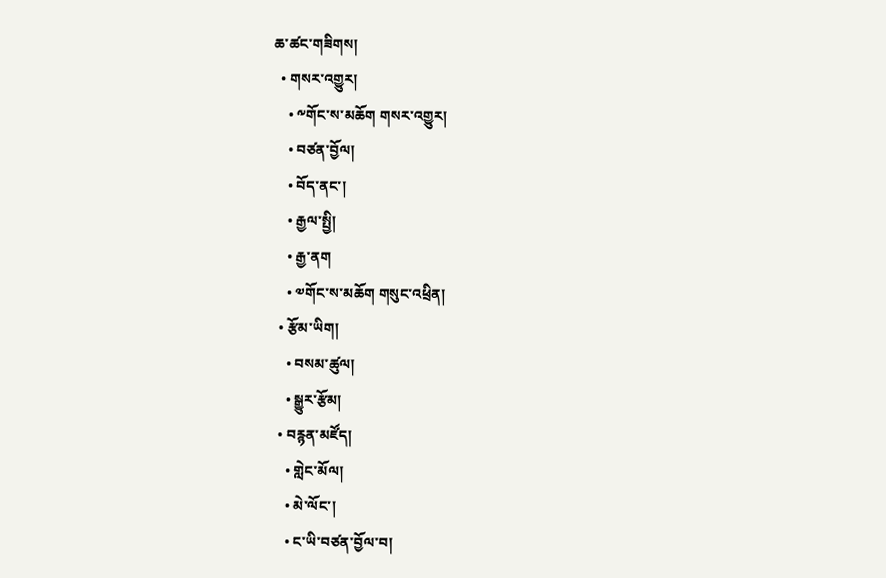ཆ་ཚང་གཟིགས།
  • གསར་འགྱུར།
    • ༸གོང་ས་མཆོག གསར་འགྱུར།
    • བཙན་བྱོལ།
    • བོད་ནང་།
    • རྒྱལ་སྤྱི།
    • རྒྱ་ནག
    • ༧གོང་ས་མཆོག གསུང་འཕྲིན།
  • རྩོམ་ཡིག།
    • བསམ་ཚུལ།
    • སྒྱུར་རྩོམ།
  • བརྙན་མཛོད།
    • གླེང་མོལ།
    • མེ་ལོང་།
    • ང་ཡི་བཙན་བྱོལ་བ།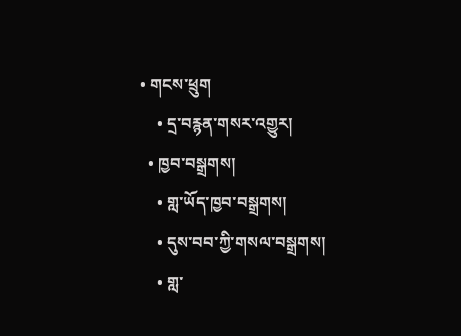• གངས་ཕྲུག
    • དྲ་བརྙན་གསར་འགྱུར།
  • ཁྱབ་བསྒྲགས།
    • གླ་ཡོད་ཁྱབ་བསྒྲགས།
    • དུས་བབ་ཀྱི་གསལ་བསྒྲགས།
    • གླ་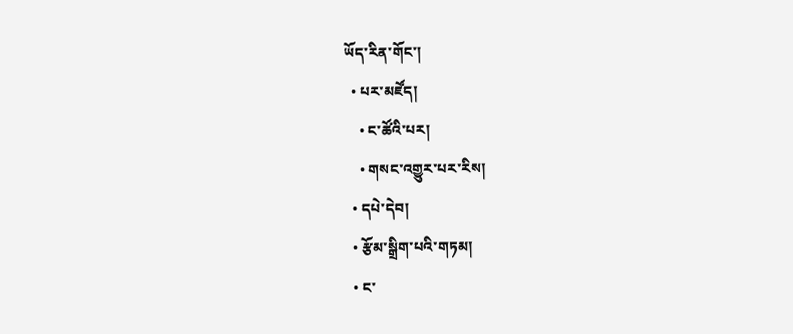ཡོད་རིན་གོང་།
  • པར་མཛོད།
    • ང་ཚོའི་པར།
    • གསང་འགྱུར་པར་རིས།
  • དཔེ་དེབ།
  • རྩོམ་སྒྲིག་པའི་གཏམ།
  • ང་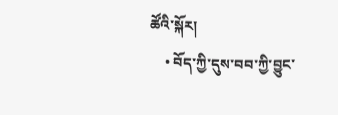ཚོའི་སྐོར།
    • བོད་ཀྱི་དུས་བབ་ཀྱི་བྱུང་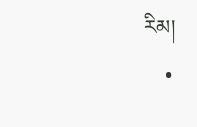རིམ།
    •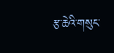རྩ་ཆེའི་གསུང་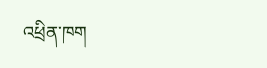འཕྲིན་ཁག